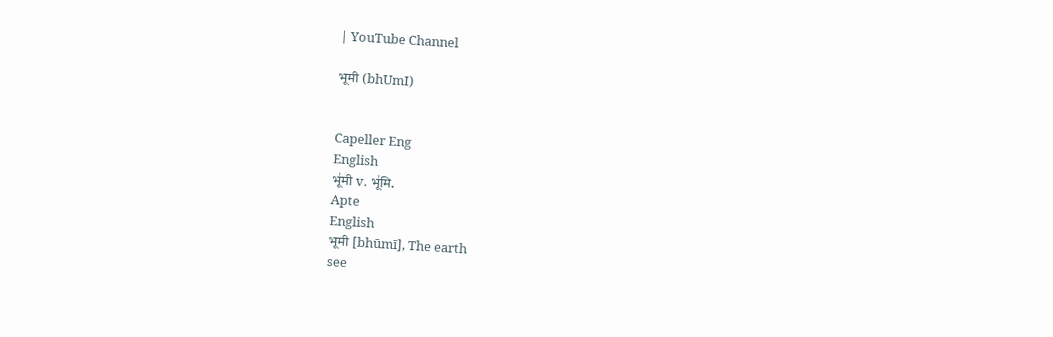| YouTube Channel

भूमी (bhUmI)


Capeller Eng
English
भू॑मी v. भू॑मि.
Apte
English
भूमी [bhūmī], The earth
see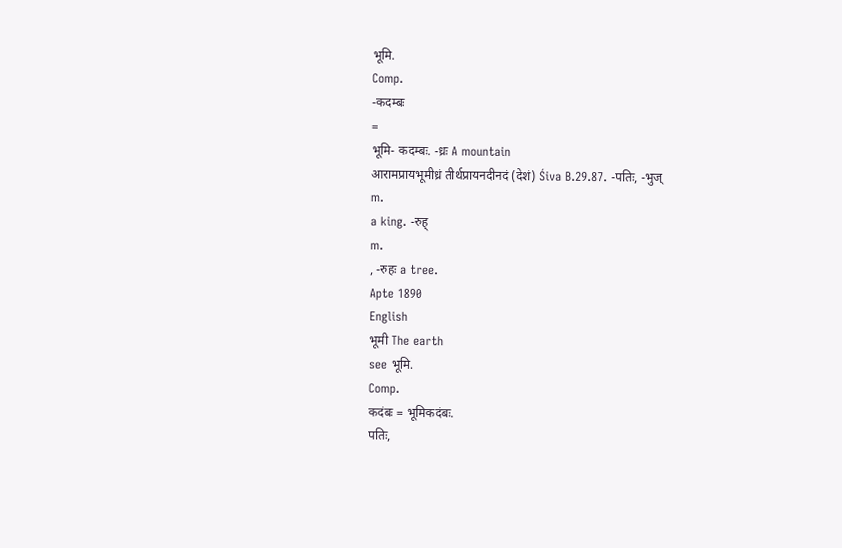भूमि.
Comp.
-कदम्बः
=
भूमि- कदम्बः. -ध्रः A mountain
आरामप्रायभूमीध्रं तीर्थप्रायनदीनदं (देशं) Śiva B.29.87. -पतिः, -भुज्
m.
a king. -रुह्
m.
, -रुहः a tree.
Apte 1890
English
भूमी The earth
see भूमि.
Comp.
कदंबः = भूमिकदंबः.
पतिः,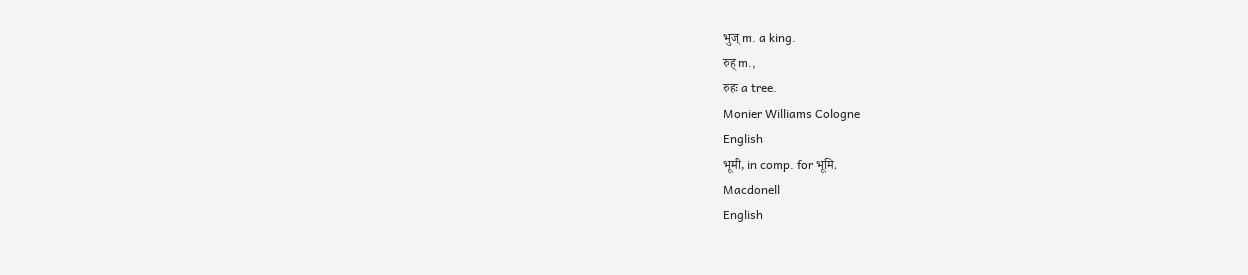भुज् m. a king.
रुह् m.,
रुहः a tree.
Monier Williams Cologne
English
भूमी, in comp. for भूमि.
Macdonell
English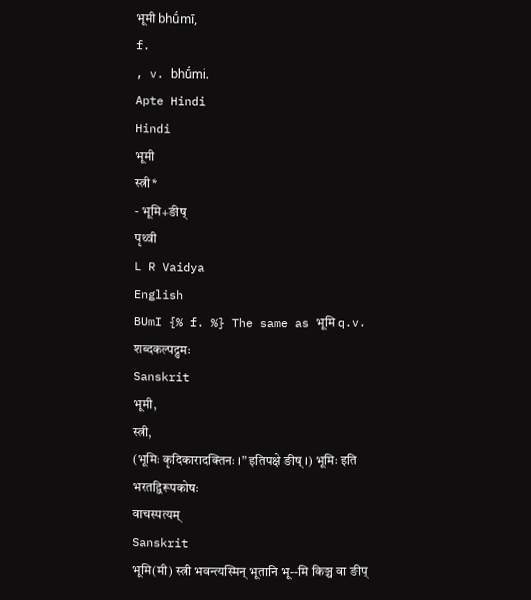भूमी bhū́mī,
f.
, v. bhū́mi.
Apte Hindi
Hindi
भूमी
स्त्री*
- भूमि+ङीष्
पृथ्वी
L R Vaidya
English
BUmI {% f. %} The same as भूमि q.v.
शब्दकल्पद्रुमः
Sanskrit
भूमी,
स्त्री,
(भूमिः कृदिकारादक्तिनः ।” इतिपक्षे ङीष् ।) भूमिः इति भरतद्विरूपकोषः
वाचस्पत्यम्
Sanskrit
भूमि(मी) स्त्री भवन्त्यस्मिन् भूतानि भू--मि किञ्च वा ङीप्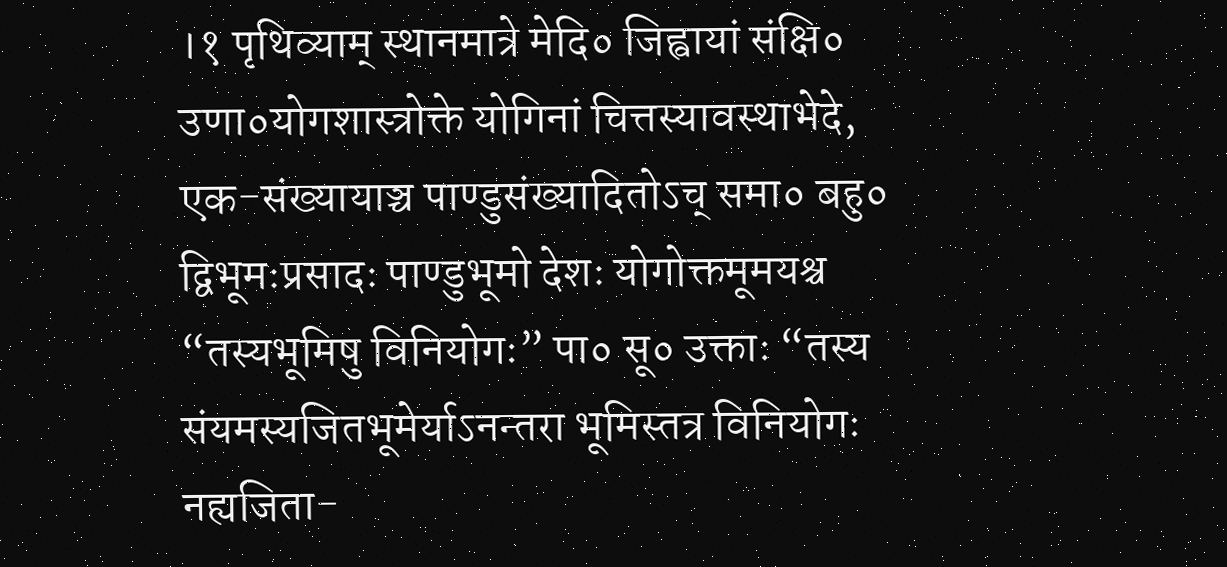।१ पृथिव्याम् स्थानमात्रे मेदि० जिह्वायां संक्षि० उणा०योगशास्त्रोक्ते योगिनां चित्तस्यावस्थाभेदे, एक-संख्यायाञ्च पाण्डुसंख्यादितोऽच् समा० बहु० द्विभूमःप्रसादः पाण्डुभूमो देशः योगोक्तमूमयश्च “तस्यभूमिषु विनियोगः” पा० सू० उक्ताः “तस्य संयमस्यजितभूमेर्याऽनन्तरा भूमिस्तत्र विनियोगः नह्यजिता-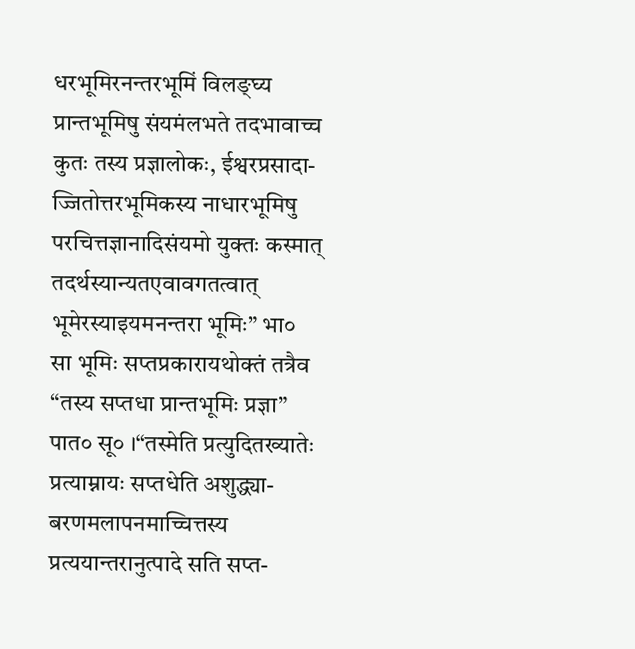धरभूमिरनन्तरभूमिं विलङ्घ्य प्रान्तभूमिषु संयमंलभते तदभावाच्च कुतः तस्य प्रज्ञालोकः, ईश्वरप्रसादा-ज्जितोत्तरभूमिकस्य नाधारभूमिषु परचित्तज्ञानादिसंयमो युक्तः कस्मात् तदर्थस्यान्यतएवावगतत्वात् भूमेरस्याइयमनन्तरा भूमिः” भा० सा भूमिः सप्तप्रकारायथोक्तं तत्रैव “तस्य सप्तधा प्रान्तभूमिः प्रज्ञा” पात० सू० ।“तस्मेति प्रत्युदितख्यातेः प्रत्याम्नायः सप्तधेति अशुद्ध्या-बरणमलापनमाच्चित्तस्य प्रत्ययान्तरानुत्पादे सति सप्त-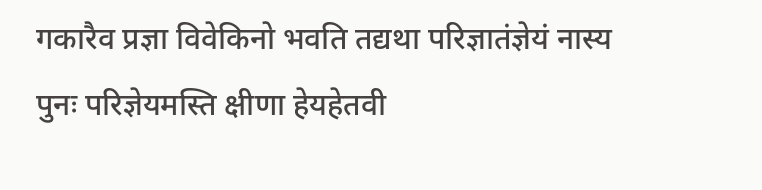गकारैव प्रज्ञा विवेकिनो भवति तद्यथा परिज्ञातंज्ञेयं नास्य पुनः परिज्ञेयमस्ति क्षीणा हेयहेतवी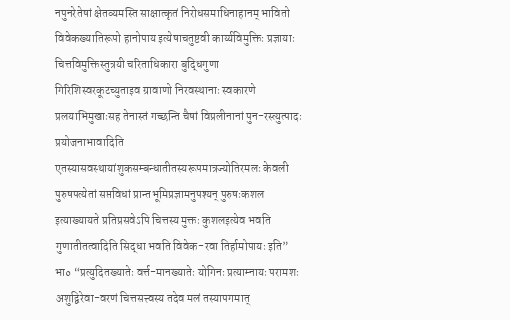नपुनरेतेषां क्षेतव्यमस्ति साक्षात्कृतं निरोधसमाधिनाहानम् भावितो विवेकख्यातिरूपो हानोपाय इत्येषाचतुष्टवी कार्य्यविमुक्तिः प्रज्ञायाः चित्तविमुक्तिस्तुत्रयी चरिताधिकारा बुद्धिगुणा गिरिशिस्वरकूटच्युताइव ग्रावाणो निरवस्थानाः स्वकारणे प्रलयाभिमुखाःसह तेनास्तं गच्छन्ति चैषां विप्रलीनानां पुन-रस्त्युत्पादः प्रयोजनाभावादिति एतस्यासवस्थायांशुकसम्बन्धातीतस्यरूपमात्रज्योतिरमलः केवली पुरुषपत्येतां सप्तविधां प्रान्तभूमिप्रज्ञामनुपश्यन् पुरुषःकशल इत्याख्यायते प्रतिप्रसवेऽपि चित्तस्य मुक्तः कुशलइत्येव भवति गुणातीतत्वादिति सिद्धा भवति विवेक-रवा तिर्हामोपायः इति” भा० “प्रत्युदितख्यातेः वर्त्त-मानख्यातेः योगिनः प्रत्याम्नायः परामशः अशुद्विरेवा-वरणं चित्तसत्त्वस्य तदेव मलं तस्यापगमात्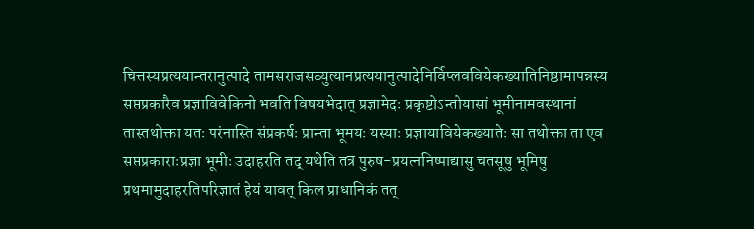चित्तस्यप्रत्ययान्तरानुत्पादे तामसराजसव्युत्यानप्रत्ययानुत्पादेनिर्विप्लववियेकख्यातिनिष्ठामापन्नस्य सप्तप्रकारैव प्रज्ञाविवेकिनो भवति विषयभेदात् प्रज्ञामेदः प्रकृष्टोऽन्तोयासां भूमीनामवस्थानां तास्तथोक्ता यतः परंनास्ति संप्रकर्षः प्रान्ता भूमयः यस्याः प्रज्ञायावियेकख्यातेः सा तथोक्ता ता एव सप्तप्रकाराःप्रज्ञा भूमीः उदाहरति तद् यथेति तत्र पुरुष-प्रयत्ननिष्पाद्यासु चतसूषु भूमिषु प्रथमामुदाहरतिपरिज्ञातं हेयं यावत् किल प्राधानिकं तत्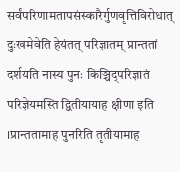सर्वंपरिणामतापसंस्कारैर्गुणवृत्तिविरोधात् दुःखमेवेति हेयंतत् परिज्ञातम् प्रान्ततां दर्शयति नास्य पुनः किञ्चिद्परिज्ञातं परिज्ञेयमस्ति द्वितीयायाह क्षीणा इति ।प्रान्ततामाह पुनरिति तृतीयामाह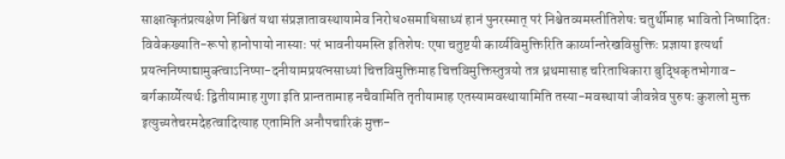साक्षात्कृतंप्रत्यक्षेण निश्चितं यथा संप्रज्ञातावस्थायामेव निरोध०समाधिसाध्यं हानं पुनरस्मात् परं निश्चेतव्यमस्तीतिशेषः चतुर्थीमाह भावितो निष्पादितः विवेकख्याति-रूपो हानोपायो नास्याः परं भावनीयमस्ति इतिशेषः एषा चतुष्टयी कार्य्यविमुक्तिरिति कार्य्यान्तरेखविसुक्तिः प्रज्ञाया इत्यर्था प्रयत्ननिष्पाद्यामुक्त्वाऽनिष्पा-दनीयामप्रयत्नसाध्यां चित्तविमुक्तिमाह चित्तविमुक्तिस्तुत्रयो तत्र ध्रथमासाह चरिताधिकारा बुद्धिकृतभोगाव-बर्गकार्य्येत्यर्थः द्वितीयामाह गुणा इति प्रान्ततामाह नचैवामिति तृतीयामाह एतस्यामवस्थायामिति तस्या-मवस्थायां जीवन्नेव पुरुषः कुशलो मुक्त इत्युच्यतेचरमदेहत्वादित्याह एतामिति अनौपचारिकं मुक्त-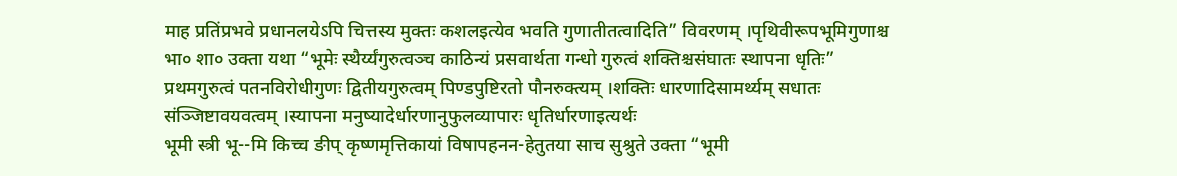माह प्रतिंप्रभवे प्रधानलयेऽपि चित्तस्य मुक्तः कशलइत्येव भवति गुणातीतत्वादिति” विवरणम् ।पृथिवीरूपभूमिगुणाश्च भा० शा० उक्ता यथा “भूमेः स्थैर्य्यंगुरुत्वञ्च काठिन्यं प्रसवार्थता गन्धो गुरुत्वं शक्तिश्चसंघातः स्थापना धृतिः” प्रथमगुरुत्वं पतनविरोधीगुणः द्वितीयगुरुत्वम् पिण्डपुष्टिरतो पौनरुक्त्यम् ।शक्तिः धारणादिसामर्थ्यम् सधातः संञ्जिष्टावयवत्वम् ।स्यापना मनुष्यादेर्धारणानुफुलव्यापारः धृतिर्धारणाइत्यर्थः
भूमी स्त्री भू--मि किच्च ङीप् कृष्णमृत्तिकायां विषापहनन-हेतुतया साच सुश्रुते उक्ता “भूमी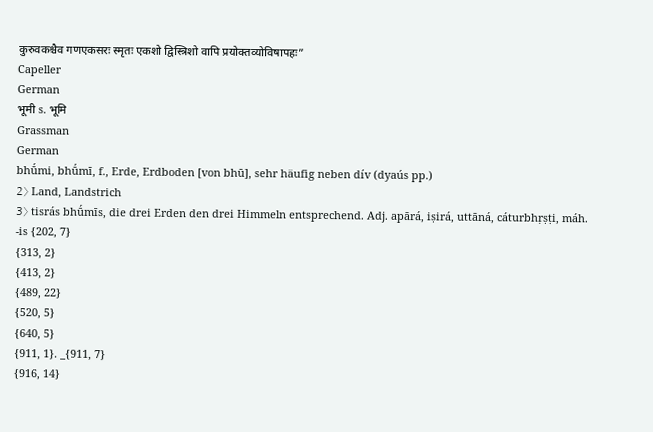कुरुवकश्चैव गणएकसरः स्मृतः एकशो द्विस्त्रिशो वापि प्रयोक्तव्योविषापहः”
Capeller
German
भूमी s. भूमि
Grassman
German
bhū́mi, bhū́mī, f., Erde, Erdboden [von bhū], sehr häufig neben dív (dyaús pp.)
2〉 Land, Landstrich
3〉 tisrás bhū́mīs, die drei Erden den drei Himmeln entsprechend. Adj. apārá, iṣirá, uttāná, cáturbhṛṣṭi, máh.
-is {202, 7}
{313, 2}
{413, 2}
{489, 22}
{520, 5}
{640, 5}
{911, 1}. _{911, 7}
{916, 14}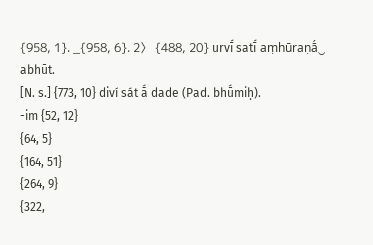{958, 1}. _{958, 6}. 2〉 {488, 20} urvī́ satī́ aṃhūraṇā́‿ abhūt.
[N. s.] {773, 10} diví sát ā́ dade (Pad. bhū́miḥ).
-im {52, 12}
{64, 5}
{164, 51}
{264, 9}
{322,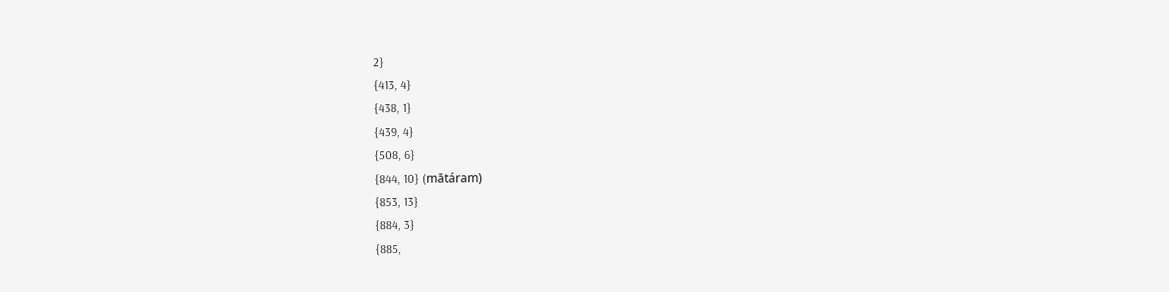2}
{413, 4}
{438, 1}
{439, 4}
{508, 6}
{844, 10} (mātáram)
{853, 13}
{884, 3}
{885,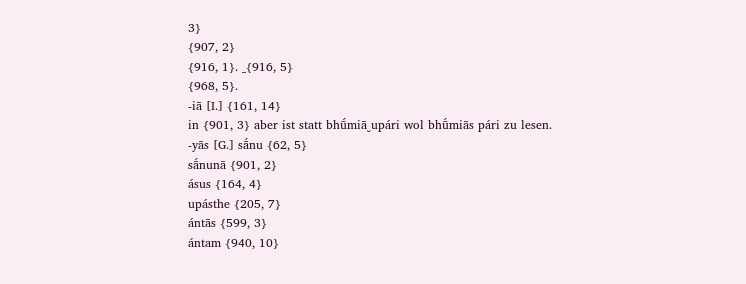3}
{907, 2}
{916, 1}. _{916, 5}
{968, 5}.
-iā [I.] {161, 14}
in {901, 3} aber ist statt bhū́miā‿upári wol bhū́miās pári zu lesen.
-yās [G.] sā́nu {62, 5}
sā́nunā {901, 2}
ásus {164, 4}
upásthe {205, 7}
ántās {599, 3}
ántam {940, 10}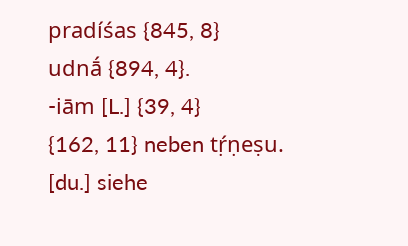pradíśas {845, 8}
udnā́ {894, 4}.
-iām [L.] {39, 4}
{162, 11} neben tṛ́ṇeṣu.
[du.] siehe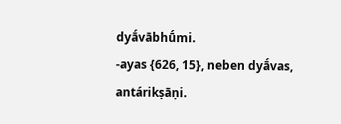dyā́vābhū́mi.
-ayas {626, 15}, neben dyā́vas, antárikṣāṇi.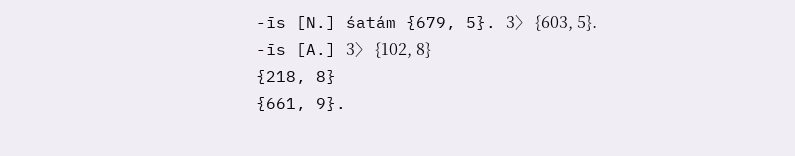-īs [N.] śatám {679, 5}. 3〉 {603, 5}.
-īs [A.] 3〉 {102, 8}
{218, 8}
{661, 9}.